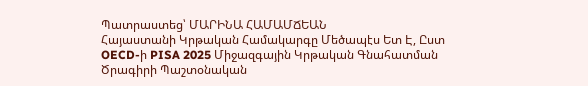Պատրաստեց՝ ՄԱՐԻՆԱ ՀԱՄԱՄՃԵԱՆ
Հայաստանի Կրթական Համակարգը Մեծապէս Ետ Է, Ըստ OECD-ի PISA 2025 Միջազգային Կրթական Գնահատման Ծրագիրի Պաշտօնական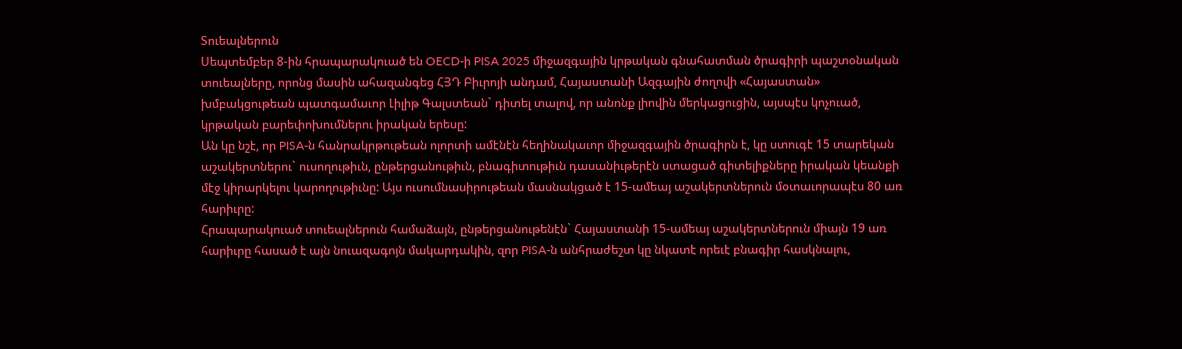Տուեալներուն
Սեպտեմբեր 8-ին հրապարակուած են OECD-ի PISA 2025 միջազգային կրթական գնահատման ծրագիրի պաշտօնական տուեալները, որոնց մասին ահազանգեց ՀՅԴ Բիւրոյի անդամ, Հայաստանի Ազգային ժողովի «Հայաստան» խմբակցութեան պատգամաւոր Լիլիթ Գալստեան` դիտել տալով, որ անոնք լիովին մերկացուցին, այսպէս կոչուած, կրթական բարեփոխումներու իրական երեսը:
Ան կը նշէ, որ PISA-ն հանրակրթութեան ոլորտի ամէնէն հեղինակաւոր միջազգային ծրագիրն է, կը ստուգէ 15 տարեկան աշակերտներու` ուսողութիւն, ընթերցանութիւն, բնագիտութիւն դասանիւթերէն ստացած գիտելիքները իրական կեանքի մէջ կիրարկելու կարողութիւնը: Այս ուսումնասիրութեան մասնակցած է 15-ամեայ աշակերտներուն մօտաւորապէս 80 առ հարիւրը:
Հրապարակուած տուեալներուն համաձայն, ընթերցանութենէն` Հայաստանի 15-ամեայ աշակերտներուն միայն 19 առ հարիւրը հասած է այն նուազագոյն մակարդակին, զոր PISA-ն անհրաժեշտ կը նկատէ որեւէ բնագիր հասկնալու,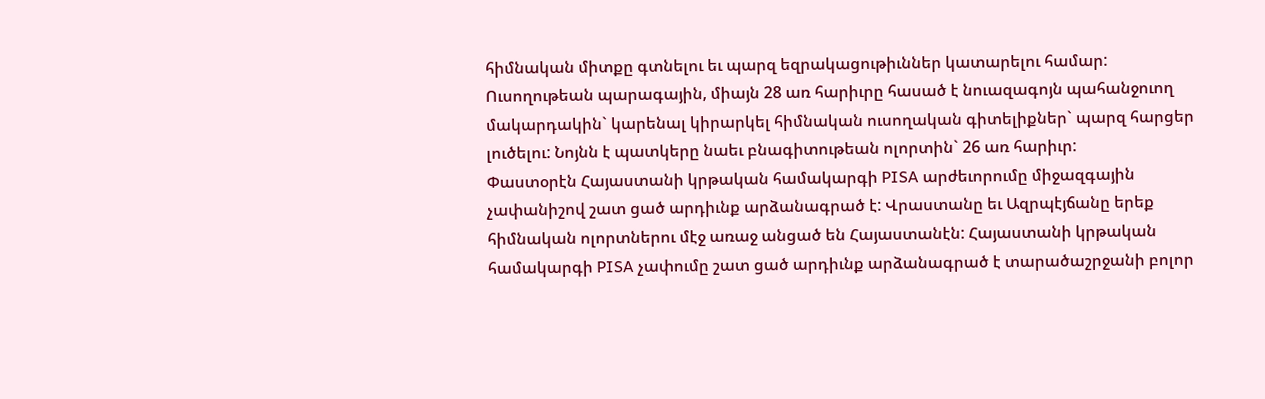հիմնական միտքը գտնելու եւ պարզ եզրակացութիւններ կատարելու համար:
Ուսողութեան պարագային, միայն 28 առ հարիւրը հասած է նուազագոյն պահանջուող մակարդակին` կարենալ կիրարկել հիմնական ուսողական գիտելիքներ` պարզ հարցեր լուծելու: Նոյնն է պատկերը նաեւ բնագիտութեան ոլորտին` 26 առ հարիւր:
Փաստօրէն Հայաստանի կրթական համակարգի PISA արժեւորումը միջազգային չափանիշով շատ ցած արդիւնք արձանագրած է: Վրաստանը եւ Ազրպէյճանը երեք հիմնական ոլորտներու մէջ առաջ անցած են Հայաստանէն: Հայաստանի կրթական համակարգի PISA չափումը շատ ցած արդիւնք արձանագրած է տարածաշրջանի բոլոր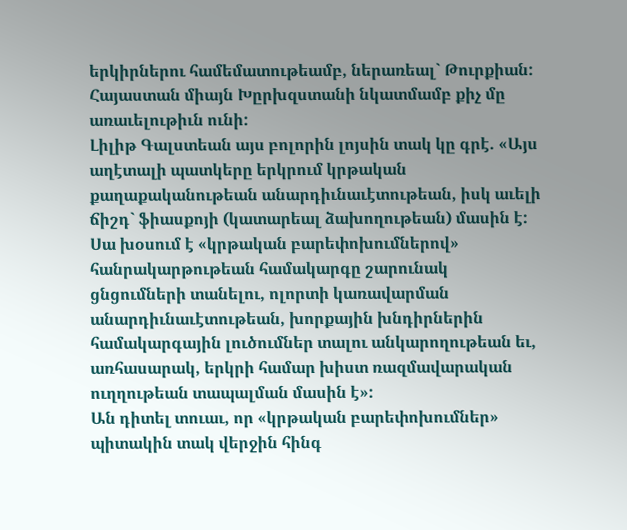երկիրներու համեմատութեամբ, ներառեալ` Թուրքիան: Հայաստան միայն Խըրխզստանի նկատմամբ քիչ մը առաւելութիւն ունի:
Լիլիթ Գալստեան այս բոլորին լոյսին տակ կը գրէ. «Այս աղէտալի պատկերը երկրում կրթական քաղաքականութեան անարդիւնաւէտութեան, իսկ աւելի ճիշդ` ֆիասքոյի (կատարեալ ձախողութեան) մասին է: Սա խօսում է «կրթական բարեփոխումներով» հանրակարթութեան համակարգը շարունակ ցնցումների տանելու, ոլորտի կառավարման անարդիւնաւէտութեան, խորքային խնդիրներին համակարգային լուծումներ տալու անկարողութեան եւ, առհասարակ, երկրի համար խիստ ռազմավարական ուղղութեան տապալման մասին է»:
Ան դիտել տուաւ, որ «կրթական բարեփոխումներ» պիտակին տակ վերջին հինգ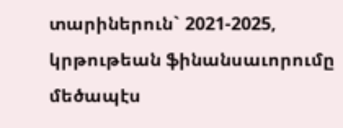տարիներուն` 2021-2025, կրթութեան ֆինանսաւորումը մեծապէս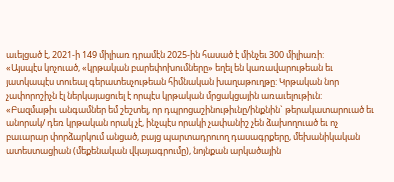աւելցած է, 2021-ի 149 միլիառ դրամէն 2025-ին հասած է մինչեւ 300 միլիառի:
«Այսպէս կոչուած, «կրթական բարեփոխումները» եղել են կառավարութեան եւ յատկապէս տուեալ գերատեսչութեան հիմնական խաղաթուղթը: Կրթական նոր չափորոշիչն էլ ներկայացուել է որպէս կրթական մրցակցային առաւելութիւն:
«Բազմաթիւ անգամներ եմ շեշտել, որ դպրոցաշինութիւնը/ինքնին` թերակատարուած եւ անորակ/ դեռ կրթական որակ չէ, ինչպէս որակի չափանիշ չեն ձախողուած եւ ոչ բաւարար փորձարկում անցած, բայց պարտադրուող դասագրքերը, մեխանիկական ատեստացիան (մեքենական վկայագրումը), նոյնքան արկածային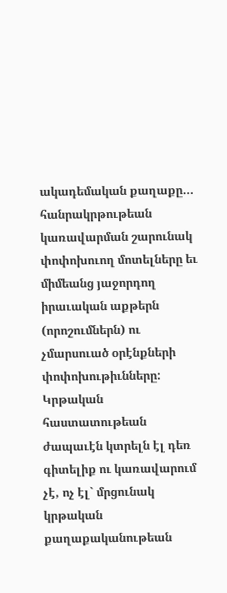ակադեմական քաղաքը… հանրակրթութեան կառավարման շարունակ փոփոխուող մոտելները եւ միմեանց յաջորդող իրաւական աքթերն (որոշումներն) ու չմարսուած օրէնքների փոփոխութիւնները: Կրթական հաստատութեան ժապաւէն կտրելն էլ դեռ գիտելիք ու կառավարում չէ, ոչ էլ` մրցունակ կրթական քաղաքականութեան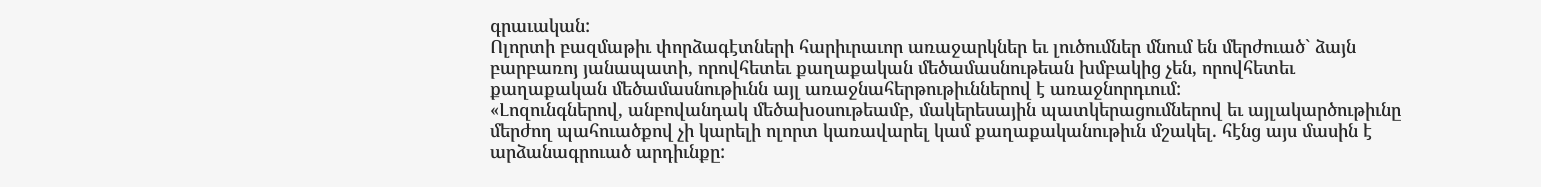գրաւական:
Ոլորտի բազմաթիւ փորձագէտների հարիւրաւոր առաջարկներ եւ լուծումներ մնում են մերժուած` ձայն բարբառոյ յանապատի, որովհետեւ քաղաքական մեծամասնութեան խմբակից չեն, որովհետեւ քաղաքական մեծամասնութիւնն այլ առաջնահերթութիւններով է առաջնորդւում:
«Լոզունգներով, անբովանդակ մեծախօսութեամբ, մակերեսային պատկերացումներով եւ այլակարծութիւնը մերժող պահուածքով չի կարելի ոլորտ կառավարել կամ քաղաքականութիւն մշակել. հէնց այս մասին է արձանագրուած արդիւնքը: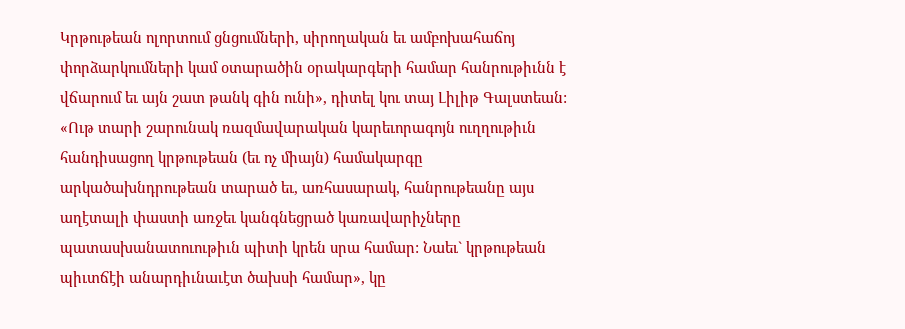Կրթութեան ոլորտում ցնցումների, սիրողական եւ ամբոխահաճոյ փորձարկումների կամ օտարածին օրակարգերի համար հանրութիւնն է վճարում եւ այն շատ թանկ գին ունի», դիտել կու տայ Լիլիթ Գալստեան:
«Ութ տարի շարունակ ռազմավարական կարեւորագոյն ուղղութիւն հանդիսացող կրթութեան (եւ ոչ միայն) համակարգը արկածախնդրութեան տարած եւ, առհասարակ, հանրութեանը այս աղէտալի փաստի առջեւ կանգնեցրած կառավարիչները պատասխանատուութիւն պիտի կրեն սրա համար: Նաեւ` կրթութեան պիւտճէի անարդիւնաւէտ ծախսի համար», կը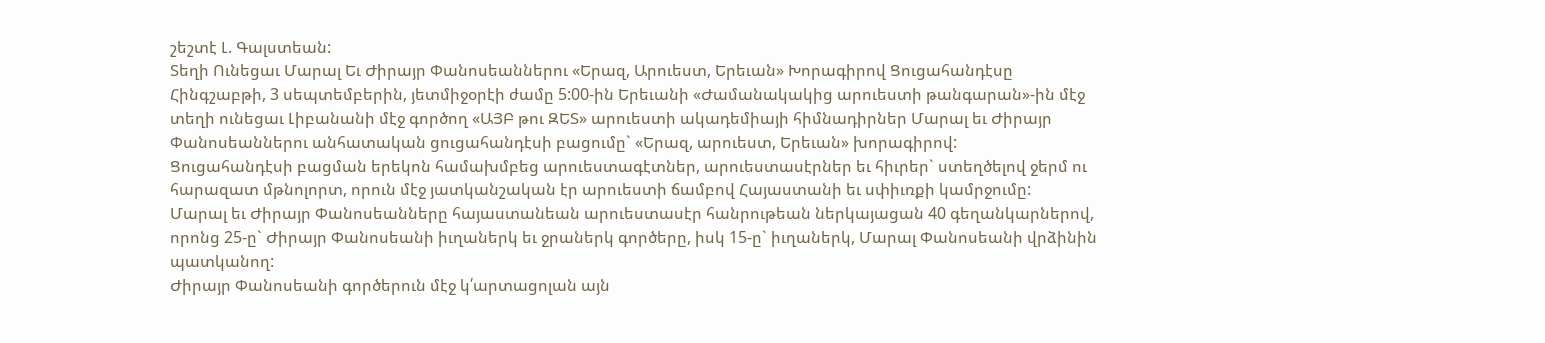շեշտէ Լ. Գալստեան:
Տեղի Ունեցաւ Մարալ Եւ Ժիրայր Փանոսեաններու «Երազ, Արուեստ, Երեւան» Խորագիրով Ցուցահանդէսը
Հինգշաբթի, 3 սեպտեմբերին, յետմիջօրէի ժամը 5:00-ին Երեւանի «Ժամանակակից արուեստի թանգարան»-ին մէջ տեղի ունեցաւ Լիբանանի մէջ գործող «ԱՅԲ թու ԶԵՏ» արուեստի ակադեմիայի հիմնադիրներ Մարալ եւ Ժիրայր Փանոսեաններու անհատական ցուցահանդէսի բացումը` «Երազ, արուեստ, Երեւան» խորագիրով:
Ցուցահանդէսի բացման երեկոն համախմբեց արուեստագէտներ, արուեստասէրներ եւ հիւրեր` ստեղծելով ջերմ ու հարազատ մթնոլորտ, որուն մէջ յատկանշական էր արուեստի ճամբով Հայաստանի եւ սփիւռքի կամրջումը:
Մարալ եւ Ժիրայր Փանոսեանները հայաստանեան արուեստասէր հանրութեան ներկայացան 40 գեղանկարներով, որոնց 25-ը` Ժիրայր Փանոսեանի իւղաներկ եւ ջրաներկ գործերը, իսկ 15-ը` իւղաներկ, Մարալ Փանոսեանի վրձինին պատկանող:
Ժիրայր Փանոսեանի գործերուն մէջ կ՛արտացոլան այն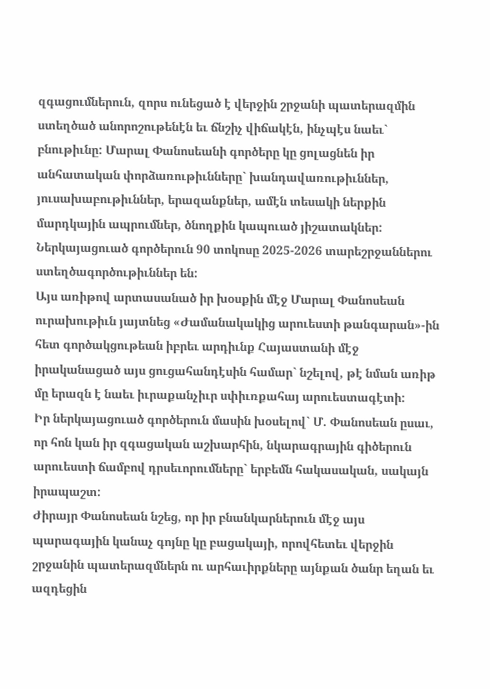զգացումներուն, զորս ունեցած է վերջին շրջանի պատերազմին ստեղծած անորոշութենէն եւ ճնշիչ վիճակէն, ինչպէս նաեւ` բնութիւնը: Մարալ Փանոսեանի գործերը կը ցոլացնեն իր անհատական փորձառութիւնները` խանդավառութիւններ, յուսախաբութիւններ, երազանքներ, ամէն տեսակի ներքին մարդկային ապրումներ, ծնողքին կապուած յիշատակներ:
Ներկայացուած գործերուն 90 տոկոսը 2025-2026 տարեշրջաններու ստեղծագործութիւններ են:
Այս առիթով արտասանած իր խօսքին մէջ Մարալ Փանոսեան ուրախութիւն յայտնեց «Ժամանակակից արուեստի թանգարան»-ին հետ գործակցութեան իբրեւ արդիւնք Հայաստանի մէջ իրականացած այս ցուցահանդէսին համար` նշելով, թէ նման առիթ մը երազն է նաեւ իւրաքանչիւր սփիւռքահայ արուեստագէտի:
Իր ներկայացուած գործերուն մասին խօսելով` Մ. Փանոսեան ըսաւ, որ հոն կան իր զգացական աշխարհին, նկարագրային գիծերուն արուեստի ճամբով դրսեւորումները` երբեմն հակասական, սակայն իրապաշտ:
Ժիրայր Փանոսեան նշեց, որ իր բնանկարներուն մէջ այս պարագային կանաչ գոյնը կը բացակայի, որովհետեւ վերջին շրջանին պատերազմներն ու արհաւիրքները այնքան ծանր եղան եւ ազդեցին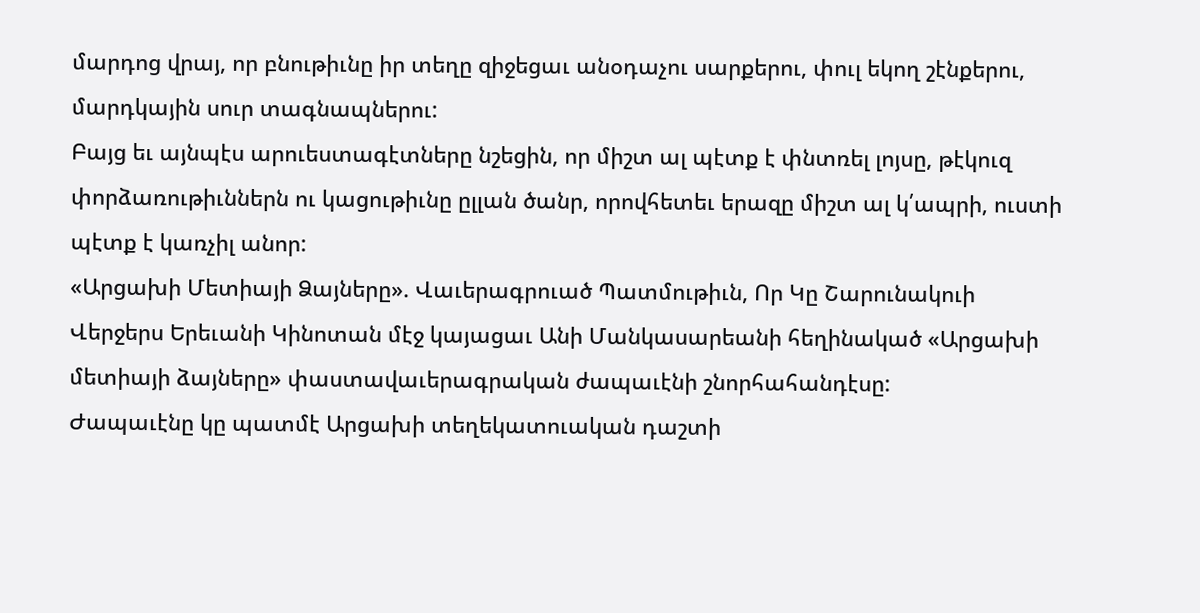մարդոց վրայ, որ բնութիւնը իր տեղը զիջեցաւ անօդաչու սարքերու, փուլ եկող շէնքերու, մարդկային սուր տագնապներու:
Բայց եւ այնպէս արուեստագէտները նշեցին, որ միշտ ալ պէտք է փնտռել լոյսը, թէկուզ փորձառութիւններն ու կացութիւնը ըլլան ծանր, որովհետեւ երազը միշտ ալ կ՛ապրի, ուստի պէտք է կառչիլ անոր:
«Արցախի Մետիայի Ձայները». Վաւերագրուած Պատմութիւն, Որ Կը Շարունակուի
Վերջերս Երեւանի Կինոտան մէջ կայացաւ Անի Մանկասարեանի հեղինակած «Արցախի մետիայի ձայները» փաստավաւերագրական ժապաւէնի շնորհահանդէսը:
Ժապաւէնը կը պատմէ Արցախի տեղեկատուական դաշտի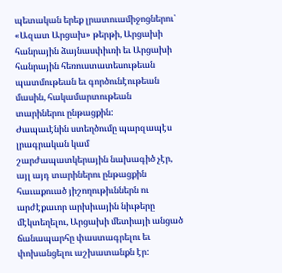պետական երեք լրատուամիջոցներու` «Ազատ Արցախ» թերթի, Արցախի հանրային ձայնասփիւռի եւ Արցախի հանրային հեռուստատեսութեան պատմութեան եւ գործունէութեան մասին, հակամարտութեան տարիներու ընթացքին:
Ժապաւէնին ստեղծումը պարզապէս լրագրական կամ շարժապատկերային նախագիծ չէր, այլ այդ տարիներու ընթացքին հաւաքուած յիշողութիւններն ու արժէքաւոր արխիւային նիւթերը մէկտեղելու, Արցախի մետիայի անցած ճանապարհը փաստագրելու եւ փոխանցելու աշխատանքն էր: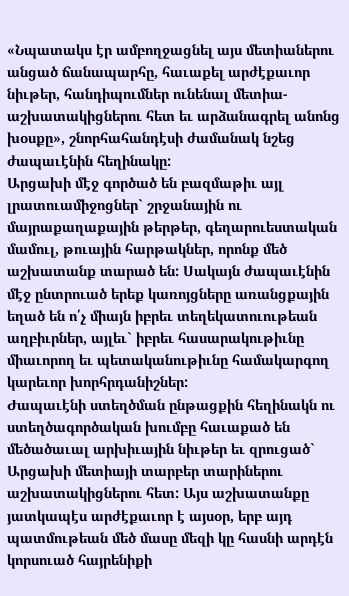«Նպատակս էր ամբողջացնել այս մետիաներու անցած ճանապարհը, հաւաքել արժէքաւոր նիւթեր, հանդիպումներ ունենալ մետիա-աշխատակիցներու հետ եւ արձանագրել անոնց խօսքը», շնորհահանդէսի ժամանակ նշեց ժապաւէնին հեղինակը:
Արցախի մէջ գործած են բազմաթիւ այլ լրատուամիջոցներ` շրջանային ու մայրաքաղաքային թերթեր, գեղարուեստական մամուլ, թուային հարթակներ, որոնք մեծ աշխատանք տարած են: Սակայն ժապաւէնին մէջ ընտրուած երեք կառոյցները առանցքային եղած են ո՛չ միայն իբրեւ տեղեկատուութեան աղբիւրներ, այլեւ` իբրեւ հասարակութիւնը միաւորող եւ պետականութիւնը համակարգող կարեւոր խորհրդանիշներ:
Ժապաւէնի ստեղծման ընթացքին հեղինակն ու ստեղծագործական խումբը հաւաքած են մեծածաւալ արխիւային նիւթեր եւ զրուցած` Արցախի մետիայի տարբեր տարիներու աշխատակիցներու հետ: Այս աշխատանքը յատկապէս արժէքաւոր է այսօր, երբ այդ պատմութեան մեծ մասը մեզի կը հասնի արդէն կորսուած հայրենիքի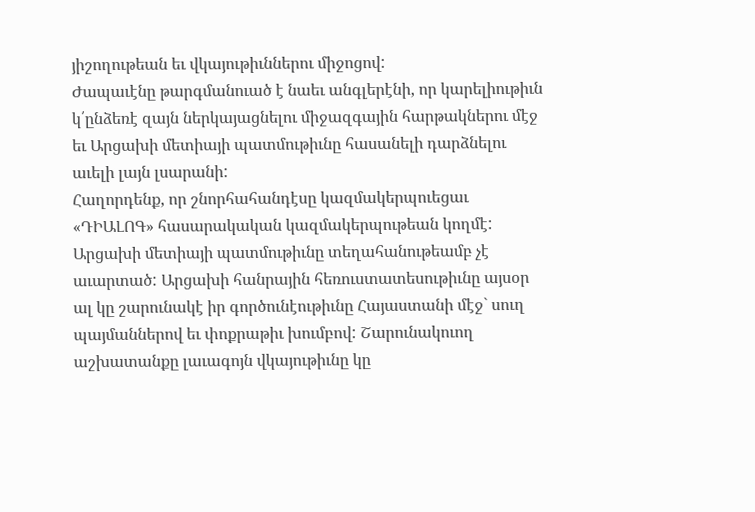յիշողութեան եւ վկայութիւններու միջոցով:
Ժապաւէնը թարգմանուած է նաեւ անգլերէնի, որ կարելիութիւն կ՛ընձեռէ զայն ներկայացնելու միջազգային հարթակներու մէջ եւ Արցախի մետիայի պատմութիւնը հասանելի դարձնելու աւելի լայն լսարանի:
Հաղորդենք, որ շնորհահանդէսը կազմակերպուեցաւ «ԴԻԱԼՈԳ» հասարակական կազմակերպութեան կողմէ: Արցախի մետիայի պատմութիւնը տեղահանութեամբ չէ աւարտած: Արցախի հանրային հեռուստատեսութիւնը այսօր ալ կը շարունակէ իր գործունէութիւնը Հայաստանի մէջ` սուղ պայմաններով եւ փոքրաթիւ խումբով: Շարունակուող աշխատանքը լաւագոյն վկայութիւնը կը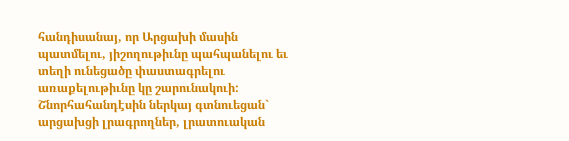հանդիսանայ, որ Արցախի մասին պատմելու, յիշողութիւնը պահպանելու եւ տեղի ունեցածը փաստագրելու առաքելութիւնը կը շարունակուի:
Շնորհահանդէսին ներկայ գտնուեցան` արցախցի լրագրողներ, լրատուական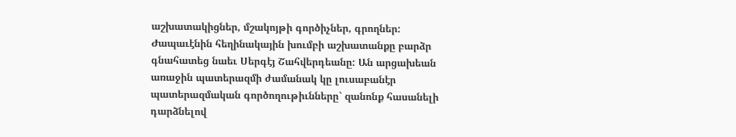աշխատակիցներ, մշակոյթի գործիչներ, գրողներ:
Ժապաւէնին հեղինակային խումբի աշխատանքը բարձր գնահատեց նաեւ Սերգէյ Շահվերդեանը: Ան արցախեան առաջին պատերազմի ժամանակ կը լուսաբանէր պատերազմական գործողութիւնները` զանոնք հասանելի դարձնելով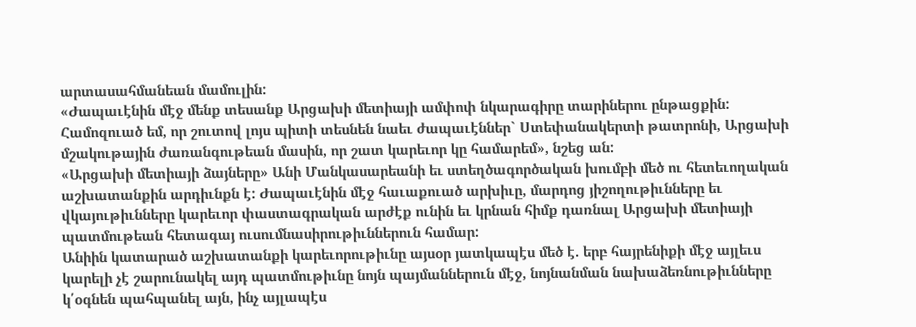արտասահմանեան մամուլին:
«Ժապաւէնին մէջ մենք տեսանք Արցախի մետիայի ամփոփ նկարագիրը տարիներու ընթացքին: Համոզուած եմ, որ շուտով լոյս պիտի տեսնեն նաեւ ժապաւէններ` Ստեփանակերտի թատրոնի, Արցախի մշակութային ժառանգութեան մասին, որ շատ կարեւոր կը համարեմ», նշեց ան:
«Արցախի մետիայի ձայները» Անի Մանկասարեանի եւ ստեղծագործական խումբի մեծ ու հետեւողական աշխատանքին արդիւնքն է: Ժապաւէնին մէջ հաւաքուած արխիւը, մարդոց յիշողութիւնները եւ վկայութիւնները կարեւոր փաստագրական արժէք ունին եւ կրնան հիմք դառնալ Արցախի մետիայի պատմութեան հետագայ ուսումնասիրութիւններուն համար:
Անիին կատարած աշխատանքի կարեւորութիւնը այսօր յատկապէս մեծ է. երբ հայրենիքի մէջ այլեւս կարելի չէ շարունակել այդ պատմութիւնը նոյն պայմաններուն մէջ, նոյնանման նախաձեռնութիւնները կ՛օգնեն պահպանել այն, ինչ այլապէս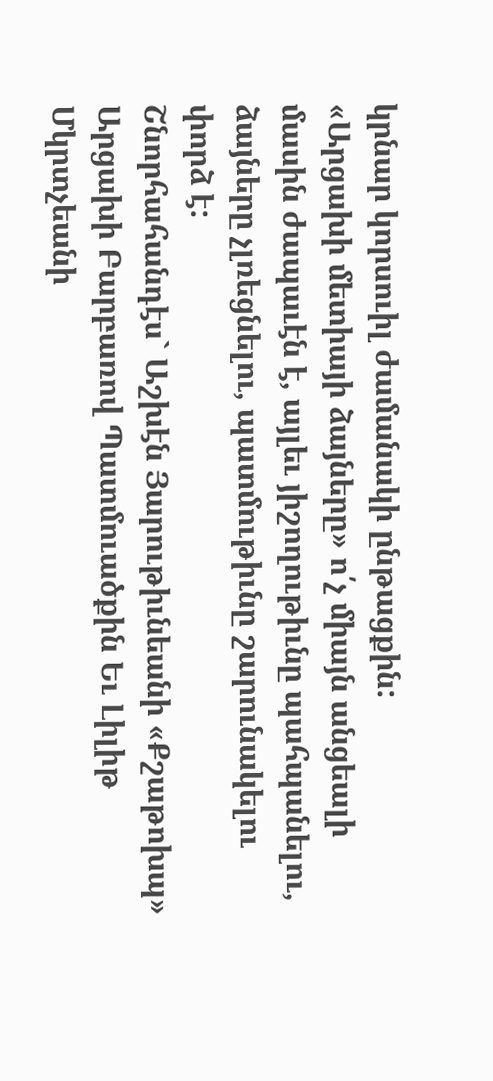կրնար կորսուիլ ժամանակի ընթացքին:
«Արցախի մետիայի ձայները» ո՛չ միայն անցեալի մասին ժապաւէն է, այլեւ յիշողութիւնը պահպանելու, ձայները չլռեցնելու, պատմութիւնը շարունակելու փորձ է:
Շնորհահանդէս` Աշխէն Յարութիւնեանի «Քշաթոխպ» Արցախի Բարբառով Պատմուածքին Եւ Լիլիթ Մկրտչեանի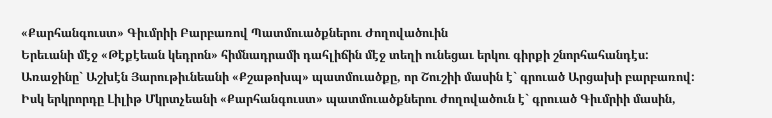«Քարհանգուստ» Գիւմրիի Բարբառով Պատմուածքներու Ժողովածուին
Երեւանի մէջ «Թէքէեան կեդրոն» հիմնադրամի դահլիճին մէջ տեղի ունեցաւ երկու գիրքի շնորհահանդէս: Առաջինը` Աշխէն Յարութիւնեանի «Քշաթոխպ» պատմուածքը, որ Շուշիի մասին է` գրուած Արցախի բարբառով: Իսկ երկրորդը Լիլիթ Մկրտչեանի «Քարհանգուստ» պատմուածքներու ժողովածուն է` գրուած Գիւմրիի մասին,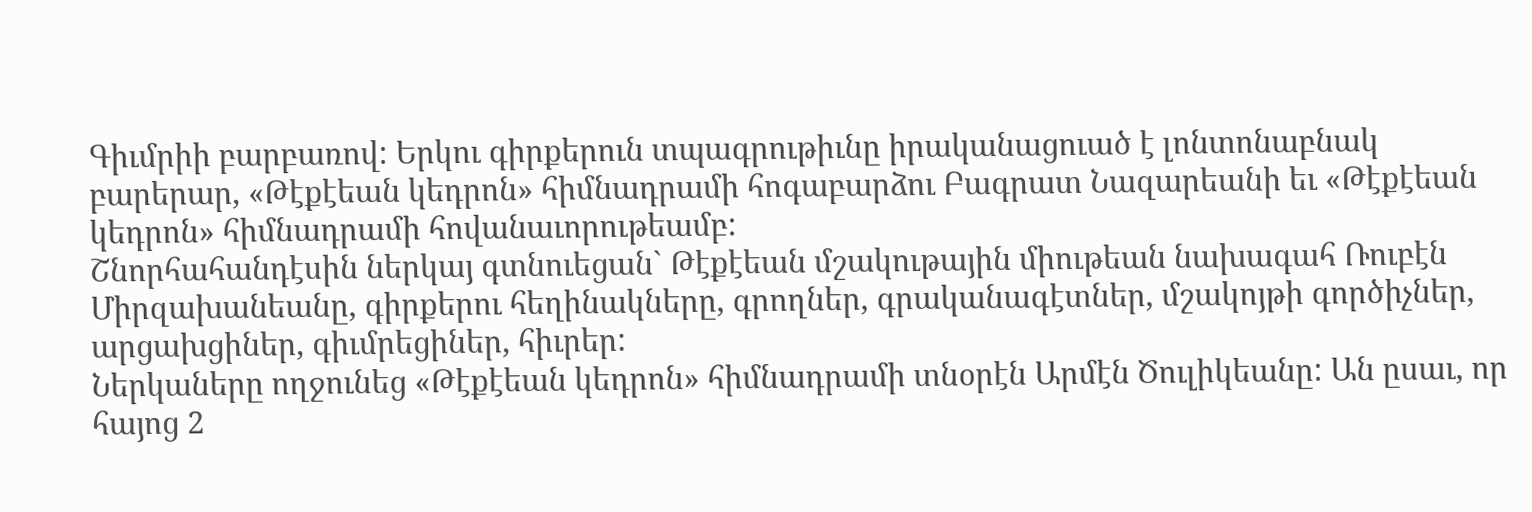Գիւմրիի բարբառով: Երկու գիրքերուն տպագրութիւնը իրականացուած է լոնտոնաբնակ բարերար, «Թէքէեան կեդրոն» հիմնադրամի հոգաբարձու Բագրատ Նազարեանի եւ «Թէքէեան կեդրոն» հիմնադրամի հովանաւորութեամբ:
Շնորհահանդէսին ներկայ գտնուեցան` Թէքէեան մշակութային միութեան նախագահ Ռուբէն Միրզախանեանը, գիրքերու հեղինակները, գրողներ, գրականագէտներ, մշակոյթի գործիչներ, արցախցիներ, գիւմրեցիներ, հիւրեր:
Ներկաները ողջունեց «Թէքէեան կեդրոն» հիմնադրամի տնօրէն Արմէն Ծուլիկեանը: Ան ըսաւ, որ հայոց 2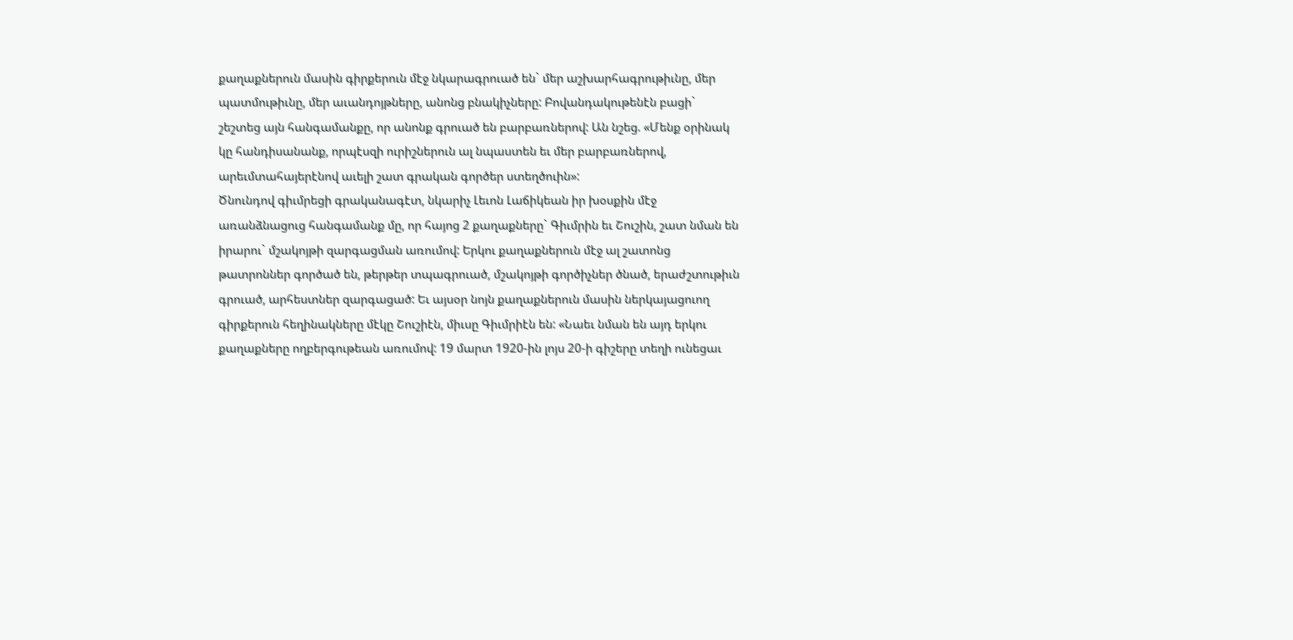քաղաքներուն մասին գիրքերուն մէջ նկարագրուած են` մեր աշխարհագրութիւնը, մեր պատմութիւնը, մեր աւանդոյթները, անոնց բնակիչները: Բովանդակութենէն բացի` շեշտեց այն հանգամանքը, որ անոնք գրուած են բարբառներով: Ան նշեց. «Մենք օրինակ կը հանդիսանանք, որպէսզի ուրիշներուն ալ նպաստեն եւ մեր բարբառներով, արեւմտահայերէնով աւելի շատ գրական գործեր ստեղծուին»:
Ծնունդով գիւմրեցի գրականագէտ, նկարիչ Լեւոն Լաճիկեան իր խօսքին մէջ առանձնացուց հանգամանք մը, որ հայոց 2 քաղաքները` Գիւմրին եւ Շուշին, շատ նման են իրարու` մշակոյթի զարգացման առումով: Երկու քաղաքներուն մէջ ալ շատոնց թատրոններ գործած են, թերթեր տպագրուած, մշակոյթի գործիչներ ծնած, երաժշտութիւն գրուած, արհեստներ զարգացած: Եւ այսօր նոյն քաղաքներուն մասին ներկայացուող գիրքերուն հեղինակները մէկը Շուշիէն, միւսը Գիւմրիէն են: «Նաեւ նման են այդ երկու քաղաքները ողբերգութեան առումով: 19 մարտ 1920-ին լոյս 20-ի գիշերը տեղի ունեցաւ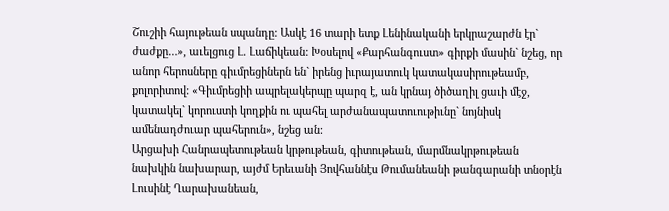Շուշիի հայութեան սպանդը: Ասկէ 16 տարի ետք Լենինականի երկրաշարժն էր` ժաժքը…», աւելցուց Լ. Լաճիկեան: Խօսելով «Քարհանգուստ» գիրքի մասին` նշեց, որ անոր հերոսները գիւմրեցիներն են` իրենց իւրայատուկ կատակասիրութեամբ, քոլորիտով: «Գիւմրեցիի ապրելակերպը պարզ է, ան կրնայ ծիծաղիլ ցաւի մէջ, կատակել` կորուստի կողքին ու պահել արժանապատուութիւնը` նոյնիսկ ամենադժուար պահերուն», նշեց ան:
Արցախի Հանրապետութեան կրթութեան, գիտութեան, մարմնակրթութեան նախկին նախարար, այժմ Երեւանի Յովհաննէս Թումանեանի թանգարանի տնօրէն Լուսինէ Ղարախանեան,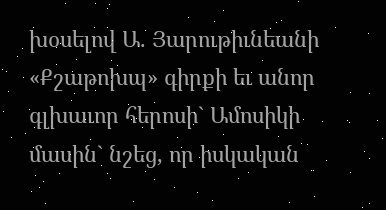խօսելով Ա. Յարութիւնեանի «Քշաթոխպ» գիրքի եւ անոր գլխաւոր հերոսի` Ամոսիկի մասին` նշեց, որ իսկական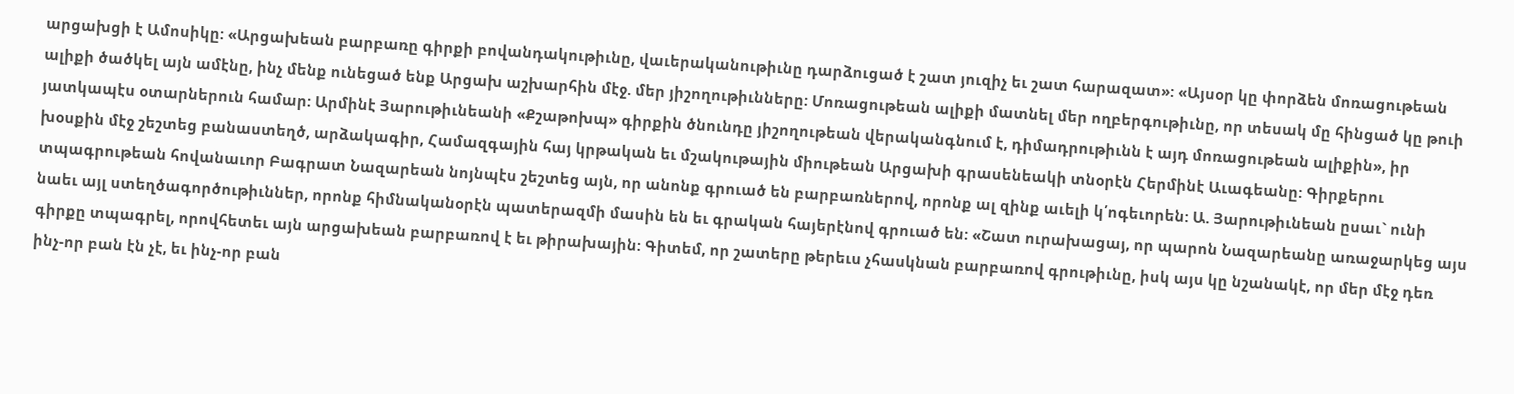արցախցի է Ամոսիկը: «Արցախեան բարբառը գիրքի բովանդակութիւնը, վաւերականութիւնը դարձուցած է շատ յուզիչ եւ շատ հարազատ»: «Այսօր կը փորձեն մոռացութեան ալիքի ծածկել այն ամէնը, ինչ մենք ունեցած ենք Արցախ աշխարհին մէջ. մեր յիշողութիւնները: Մոռացութեան ալիքի մատնել մեր ողբերգութիւնը, որ տեսակ մը հինցած կը թուի յատկապէս օտարներուն համար: Արմինէ Յարութիւնեանի «Քշաթոխպ» գիրքին ծնունդը յիշողութեան վերականգնում է, դիմադրութիւնն է այդ մոռացութեան ալիքին», իր խօսքին մէջ շեշտեց բանաստեղծ, արձակագիր, Համազգային հայ կրթական եւ մշակութային միութեան Արցախի գրասենեակի տնօրէն Հերմինէ Աւագեանը: Գիրքերու տպագրութեան հովանաւոր Բագրատ Նազարեան նոյնպէս շեշտեց այն, որ անոնք գրուած են բարբառներով, որոնք ալ զինք աւելի կ՛ոգեւորեն: Ա. Յարութիւնեան ըսաւ` ունի նաեւ այլ ստեղծագործութիւններ, որոնք հիմնականօրէն պատերազմի մասին են եւ գրական հայերէնով գրուած են: «Շատ ուրախացայ, որ պարոն Նազարեանը առաջարկեց այս գիրքը տպագրել, որովհետեւ այն արցախեան բարբառով է եւ թիրախային: Գիտեմ, որ շատերը թերեւս չհասկնան բարբառով գրութիւնը, իսկ այս կը նշանակէ, որ մեր մէջ դեռ ինչ-որ բան էն չէ, եւ ինչ-որ բան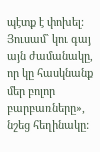պէտք է փոխել: Յուսամ` կու գայ այն ժամանակը, որ կը հասկնանք մեր բոլոր բարբառները», նշեց հեղինակը: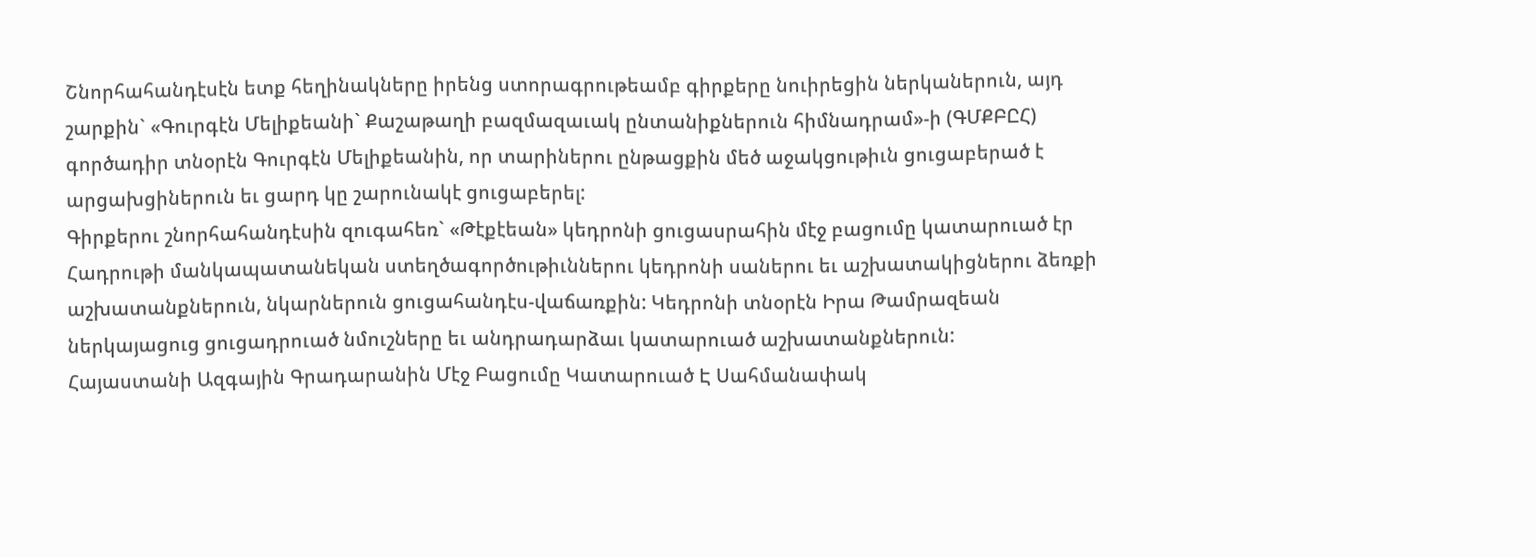Շնորհահանդէսէն ետք հեղինակները իրենց ստորագրութեամբ գիրքերը նուիրեցին ներկաներուն, այդ շարքին` «Գուրգէն Մելիքեանի` Քաշաթաղի բազմազաւակ ընտանիքներուն հիմնադրամ»-ի (ԳՄՔԲԸՀ) գործադիր տնօրէն Գուրգէն Մելիքեանին, որ տարիներու ընթացքին մեծ աջակցութիւն ցուցաբերած է արցախցիներուն եւ ցարդ կը շարունակէ ցուցաբերել:
Գիրքերու շնորհահանդէսին զուգահեռ` «Թէքէեան» կեդրոնի ցուցասրահին մէջ բացումը կատարուած էր Հադրութի մանկապատանեկան ստեղծագործութիւններու կեդրոնի սաներու եւ աշխատակիցներու ձեռքի աշխատանքներուն, նկարներուն ցուցահանդէս-վաճառքին: Կեդրոնի տնօրէն Իրա Թամրազեան ներկայացուց ցուցադրուած նմուշները եւ անդրադարձաւ կատարուած աշխատանքներուն:
Հայաստանի Ազգային Գրադարանին Մէջ Բացումը Կատարուած Է Սահմանափակ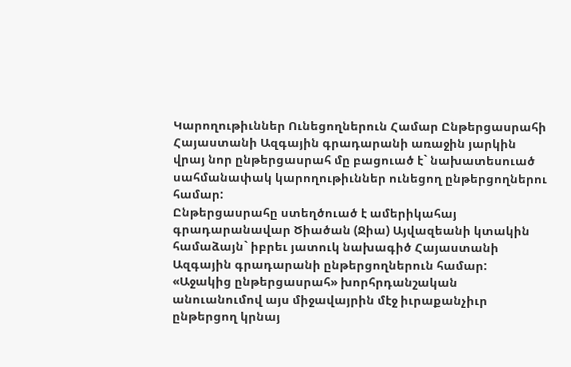Կարողութիւններ Ունեցողներուն Համար Ընթերցասրահի
Հայաստանի Ազգային գրադարանի առաջին յարկին վրայ նոր ընթերցասրահ մը բացուած է` նախատեսուած սահմանափակ կարողութիւններ ունեցող ընթերցողներու համար:
Ընթերցասրահը ստեղծուած է ամերիկահայ գրադարանավար Ծիածան (Ջիա) Այվազեանի կտակին համաձայն` իբրեւ յատուկ նախագիծ Հայաստանի Ազգային գրադարանի ընթերցողներուն համար:
«Աջակից ընթերցասրահ» խորհրդանշական անուանումով այս միջավայրին մէջ իւրաքանչիւր ընթերցող կրնայ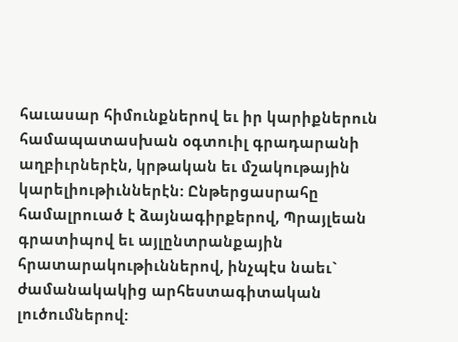հաւասար հիմունքներով եւ իր կարիքներուն համապատասխան օգտուիլ գրադարանի աղբիւրներէն, կրթական եւ մշակութային կարելիութիւններէն: Ընթերցասրահը համալրուած է ձայնագիրքերով, Պրայլեան գրատիպով եւ այլընտրանքային հրատարակութիւններով, ինչպէս նաեւ` ժամանակակից արհեստագիտական լուծումներով: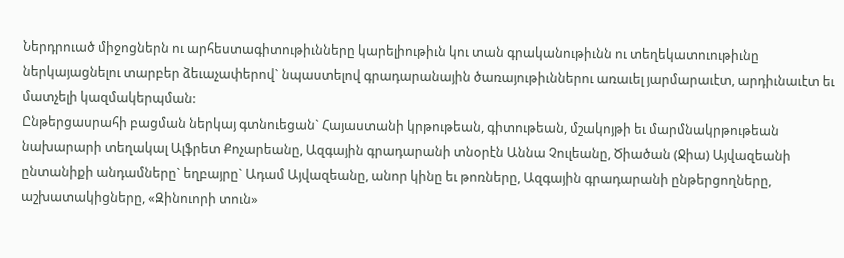Ներդրուած միջոցներն ու արհեստագիտութիւնները կարելիութիւն կու տան գրականութիւնն ու տեղեկատուութիւնը ներկայացնելու տարբեր ձեւաչափերով` նպաստելով գրադարանային ծառայութիւններու առաւել յարմարաւէտ, արդիւնաւէտ եւ մատչելի կազմակերպման:
Ընթերցասրահի բացման ներկայ գտնուեցան` Հայաստանի կրթութեան, գիտութեան, մշակոյթի եւ մարմնակրթութեան նախարարի տեղակալ Ալֆրետ Քոչարեանը, Ազգային գրադարանի տնօրէն Աննա Չուլեանը, Ծիածան (Ջիա) Այվազեանի ընտանիքի անդամները` եղբայրը` Ադամ Այվազեանը, անոր կինը եւ թոռները, Ազգային գրադարանի ընթերցողները, աշխատակիցները, «Զինուորի տուն»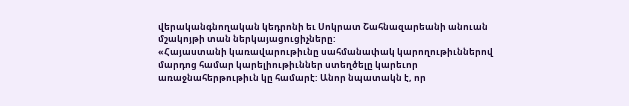վերականգնողական կեդրոնի եւ Սոկրատ Շահնազարեանի անուան մշակոյթի տան ներկայացուցիչները:
«Հայաստանի կառավարութիւնը սահմանափակ կարողութիւններով մարդոց համար կարելիութիւններ ստեղծելը կարեւոր առաջնահերթութիւն կը համարէ: Անոր նպատակն է, որ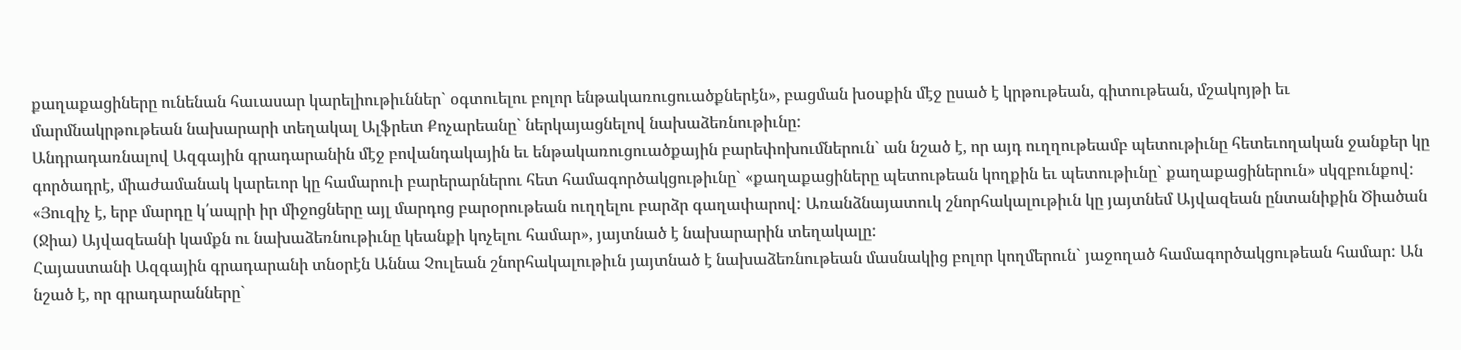քաղաքացիները ունենան հաւասար կարելիութիւններ` օգտուելու բոլոր ենթակառուցուածքներէն», բացման խօսքին մէջ ըսած է կրթութեան, գիտութեան, մշակոյթի եւ մարմնակրթութեան նախարարի տեղակալ Ալֆրետ Քոչարեանը` ներկայացնելով նախաձեռնութիւնը:
Անդրադառնալով Ազգային գրադարանին մէջ բովանդակային եւ ենթակառուցուածքային բարեփոխումներուն` ան նշած է, որ այդ ուղղութեամբ պետութիւնը հետեւողական ջանքեր կը գործադրէ, միաժամանակ կարեւոր կը համարուի բարերարներու հետ համագործակցութիւնը` «քաղաքացիները պետութեան կողքին եւ պետութիւնը` քաղաքացիներուն» սկզբունքով:
«Յուզիչ է, երբ մարդը կ՛ապրի իր միջոցները այլ մարդոց բարօրութեան ուղղելու բարձր գաղափարով: Առանձնայատուկ շնորհակալութիւն կը յայտնեմ Այվազեան ընտանիքին Ծիածան (Ջիա) Այվազեանի կամքն ու նախաձեռնութիւնը կեանքի կոչելու համար», յայտնած է նախարարին տեղակալը:
Հայաստանի Ազգային գրադարանի տնօրէն Աննա Չուլեան շնորհակալութիւն յայտնած է նախաձեռնութեան մասնակից բոլոր կողմերուն` յաջողած համագործակցութեան համար: Ան նշած է, որ գրադարանները`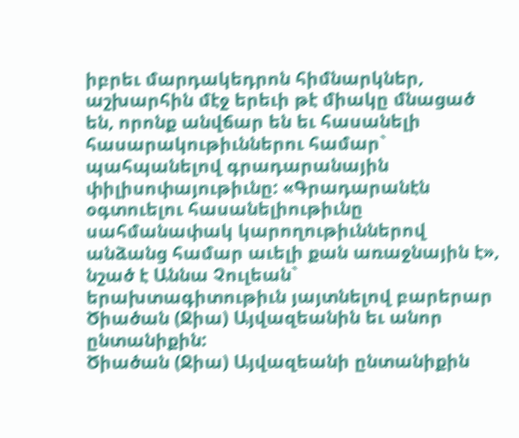իբրեւ մարդակեդրոն հիմնարկներ, աշխարհին մէջ երեւի թէ միակը մնացած են, որոնք անվճար են եւ հասանելի հասարակութիւններու համար` պահպանելով գրադարանային փիլիսոփայութիւնը: «Գրադարանէն օգտուելու հասանելիութիւնը սահմանափակ կարողութիւններով անձանց համար աւելի քան առաջնային է», նշած է Աննա Չուլեան` երախտագիտութիւն յայտնելով բարերար Ծիածան (Ջիա) Այվազեանին եւ անոր ընտանիքին:
Ծիածան (Ջիա) Այվազեանի ընտանիքին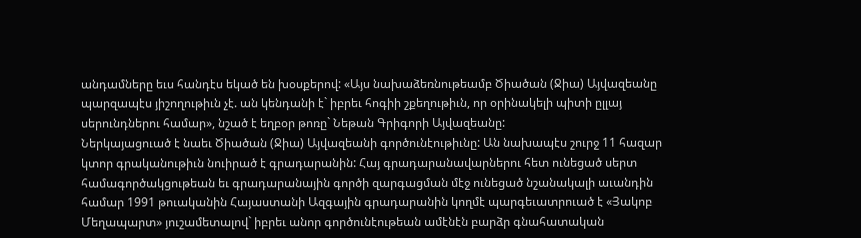անդամները եւս հանդէս եկած են խօսքերով: «Այս նախաձեռնութեամբ Ծիածան (Ջիա) Այվազեանը պարզապէս յիշողութիւն չէ. ան կենդանի է` իբրեւ հոգիի շքեղութիւն, որ օրինակելի պիտի ըլլայ սերունդներու համար», նշած է եղբօր թոռը` Նեթան Գրիգորի Այվազեանը:
Ներկայացուած է նաեւ Ծիածան (Ջիա) Այվազեանի գործունէութիւնը: Ան նախապէս շուրջ 11 հազար կտոր գրականութիւն նուիրած է գրադարանին: Հայ գրադարանավարներու հետ ունեցած սերտ համագործակցութեան եւ գրադարանային գործի զարգացման մէջ ունեցած նշանակալի աւանդին համար 1991 թուականին Հայաստանի Ազգային գրադարանին կողմէ պարգեւատրուած է «Յակոբ Մեղապարտ» յուշամետալով` իբրեւ անոր գործունէութեան ամէնէն բարձր գնահատական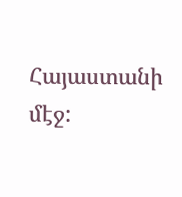Հայաստանի մէջ: